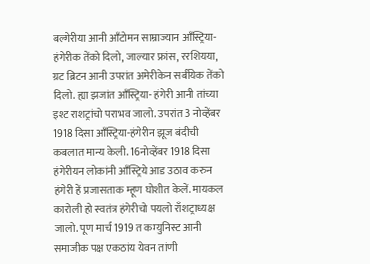बल्गेरीया आनी आँटोमन साम्राज्यान आँस्ट्रिया- हंगेरीक तेंको दिलो, जाल्यार फ्रांस, ररशियया, ग्रट ब्रिटन आनी उपरांत अमेरीकेन सर्बीयेक तेंको दिलो. ह्या झजांत आँस्ट्रिया- हंगेरी आनी तांच्या इश्ट राशट्रांचो पराभव जालो. उपरांत 3 नोव्हेंबर 1918 दिसा आँस्ट्रिया-हंगेरीन झूज बंदीची कबलात मान्य केली. 16नोव्हेंबर 1918 दिसा हंगेरीयन लोकांनी आँस्ट्रिये आड उठाव करुन हंगेरी हें प्रजासताक म्हूण घोशीत केलें. मायकल कारोली हो स्वतंत्र हंगेरीचो पयलो राँशट्राध्यक्ष जालो. पूण मार्च 1919 त कम्युनिस्ट आनी समाजीक पक्ष एकठांय येवन तांणी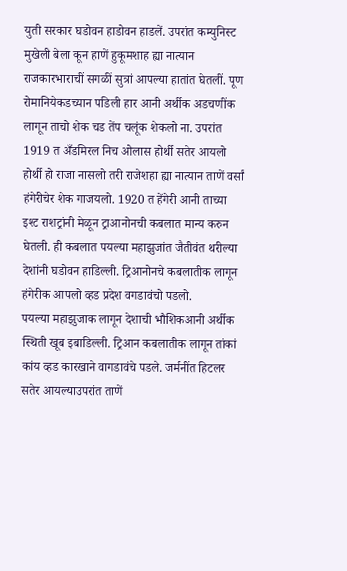युती सरकार घडोवन हाडोवन हाडलें. उपरांत कम्युनिस्ट मुखेली बेला कून हाणें हुकूमशाह ह्या नात्यान राजकारभाराचीं सगळीं सुत्रां आपल्या हातांत घेतलीं. पूण रोमानियेकडच्यान पडिली हार आनी अर्थीक अडचणींक लागून ताचो शेक चड तेंप चलूंक शेकलो ना. उपरांत 1919 त अँडमिरल निच ओलास होर्थी सतेर आयलो होर्थी हो राजा नासलो तरी राजेशहा ह्या नात्यान ताणें वर्सां हंगेरीचेर शेक गाजयलो. 1920 त हेंगेरी आनी ताच्या इश्ट राशट्रांनी मेळून ट्राआनोनची कबलात मान्य करुन घेतली. ही कबलात पयल्या महाझुजांत जैतीवंत थरील्या देशांनी घडोवन हाडिल्ली. ट्रिआनोनचे कबलातीक लागून हंगेरीक आपलो व्हड प्रदेश वगडावंचो पडलो.
पयल्या महाझुजाक लागून देशाची भौशिकआनी अर्थीक स्थिती खूब इबाडिल्ली. ट्रिआन कबलातीक लागून तांकां कांय व्हड कारखाने वागडावंचे पडले. जर्मनींत हिटलर सतेर आयल्याउपरांत ताणें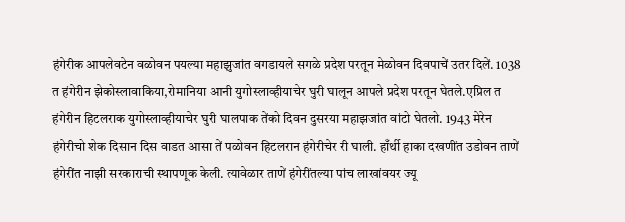हंगेरीक आपलेवटेन वळोवन पयल्या महाझुजांत वगडायले सगळे प्रदेश परतून मेळोवन दिवपाचें उतर दिलें. 1038 त हंगेरीन झेकोस्लावाकिया,रोमानिया आनी युगोस्लाव्हीयाचेर घुरी घालून आपले प्रदेश परतून घेतले.एप्रिल त हंगेरीन हिटलराक युगोस्लाव्हीयाचेर घुरी घालपाक तेंको दिवन दुसरया महाझजांत वांटो घेतलो. 1943 मेरेन हंगेरीचो शेक दिसान दिस वाडत आसा तें पळोवन हिटलरान हंगेरीचेर री घाली. हाँर्थी हाका दखणींत उडोवन ताणें हंगेरींत नाझी सरकाराची स्थापणूक केली. त्यावेळार ताणें हंगेरींतल्या पांच लाखांवयर ज्यू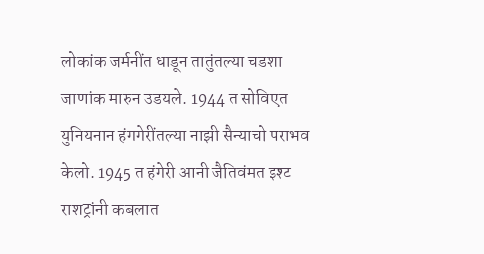लोकांक जर्मनींत धाडून तातुंतल्या चडशा जाणांक मारुन उडयले. 1944 त सोविएत युनियनान हंगगेरींतल्या नाझी सैन्याचो पराभव केलो. 1945 त हंगेरी आनी जैतिवंमत इश्ट राशट्रांनी कबलात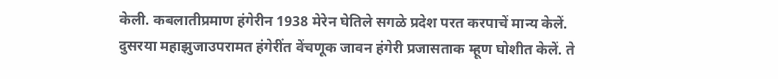केली. कबलातीप्रमाण हंगेरीन 1938 मेरेन घेतिले सगळे प्रदेश परत करपाचें मान्य केलें.
दुसरया महाझुजाउपरामत हंगेरींत वेंचणूक जावन हंगेरी प्रजासताक म्हूण घोशीत केलें. ते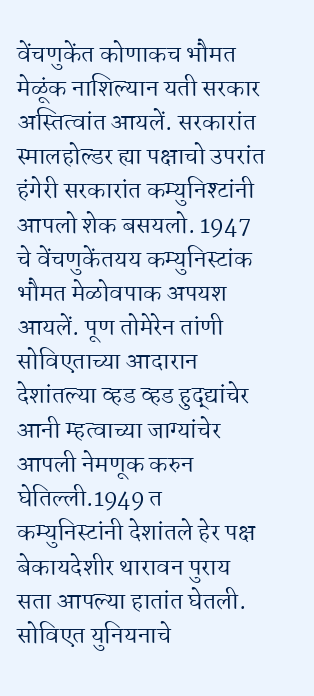वेंचणुकेंत कोणाकच भौमत मेळूंक नाशिल्यान यती सरकार अस्तित्वांत आयलें. सरकारांत स्मालहोल्डर ह्या पक्षाचो उपरांत हंगेरी सरकारांत कम्युनिश्टांनी आपलो शेक बसयलो. 1947 चे वेंचणुकेंतयय कम्युनिस्टांक भौमत मेळोवपाक अपयश आयलें. पूण तोमेरेन तांणी सोविएताच्या आदारान देशांतल्या व्हड व्हड हुद्द्यांचेर आनी म्हत्वाच्या जाग्यांचेर आपली नेमणूक करुन घेतिल्ली.1949 त कम्युनिस्टांनी देशांतले हेर पक्ष बेकायदेशीर थारावन पुराय सता आपल्या हातांत घेतली. सोविएत युनियनाचे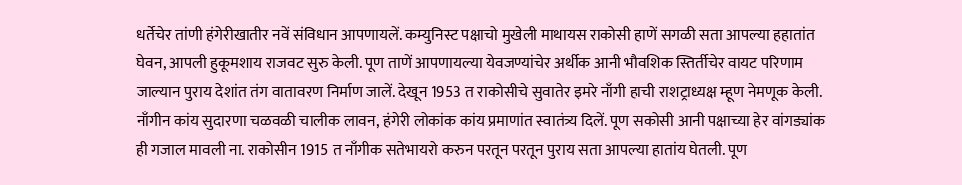धर्तेचेर तांणी हंगेरीखातीर नवें संविधान आपणायलें. कम्युनिस्ट पक्षाचो मुखेली माथायस राकोसी हाणें सगळी सता आपल्या हहातांत घेवन, आपली हुकूमशाय राजवट सुरु केली. पूण ताणें आपणायल्या येवजण्यांचेर अर्थीक आनी भौवशिक स्तिर्तीचेर वायट परिणाम जाल्यान पुराय देशांत तंग वातावरण निर्माण जालें. देखून 1953 त राकोसीचे सुवातेर इमरे नाँगी हाची राशट्राध्यक्ष म्हूण नेमणूक केली. नाँगीन कांय सुदारणा चळवळी चालीक लावन, हंगेरी लोकांक कांय प्रमाणांत स्वातंत्र्य दिलें. पूण सकोसी आनी पक्षाच्या हेर वांगड्यांक ही गजाल मावली ना. राकोसीन 1915 त नाँगीक सतेभायरो करुन परतून परतून पुराय सता आपल्या हातांय घेतली. पूण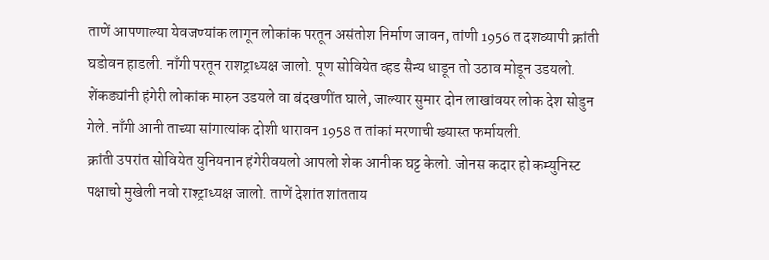ताणें आपणाल्या येवजण्यांक लागून लोकांक परतून असंतोश निर्माण जावन, तांणी 1956 त दशव्यापी क्रांती घडोवन हाडली. नाँगी परतून राशट्राध्यक्ष जालो. पूण सोवियेत व्हड सैन्य धाडून तो उठाव मोडून उडयलो. शेंकड्यांनी हंगेरी लोकांक मारुन उडयले वा बंदखणींत घाले, जाल्यार सुमार दोन लाखांवयर लोक देश सोडुन गेले. नाँगी आनी ताच्या सांगात्यांक दोशी थारावन 1958 त तांकां मरणाची ख्यास्त फर्मायली.
क्रांती उपरांत सोवियेत युनियनान हंगेरीवयलो आपलो शेक आनीक घट्ट केलो. जोनस कदार हो कम्युनिस्ट पक्षाचो मुखेली नवो राश्ट्राध्यक्ष जालो. ताणें देशांत शांतताय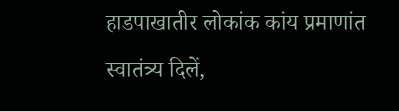हाडपाखातीर लोकांक कांय प्रमाणांत स्वातंत्र्य दिलें,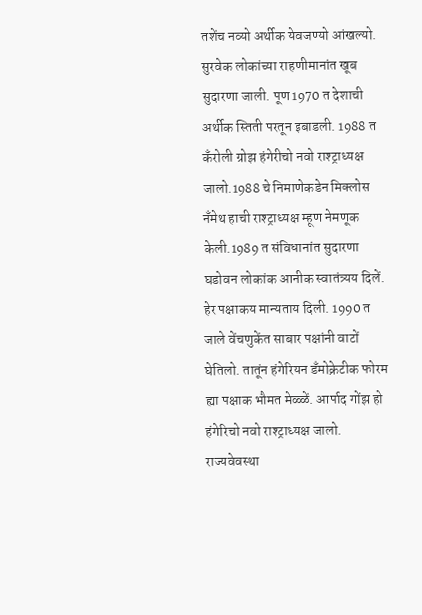तशेंच नव्यो अर्थीक येवजण्यो आंखल्यो. सुरवेक लोकांच्या राहणीमानांत खूब सुदारणा जाली. पूण1970 त देशाची अर्थीक स्तिती परतून इबाडली. 1988 त कँरोली ग्रोझ हंगेरीचो नवो राश्ट्राध्यक्ष जालो.1988 चे निमाणेकडेन मिक्लोस नँमेथ हाची राश्ट्राध्यक्ष म्हूण नेमणूक केली.1989 त संविधानांत सुदारणा घडोवन लोकांक आनीक स्वातंत्र्यय दिलें. हेर पक्षाकय मान्यताय दिली. 1990 त जाले वेंचणुकेंत साबार पक्षांनी वाटों घेतिलो. तातूंन हंगेरियन डँमोक्रेटीक फोरम ह्या पक्षाक भौमत मेळ्ळें. आर्पाद गोंझ हो हंगेरिचो नवो राश्ट्राध्यक्ष जालो.
राज्यवेवस्था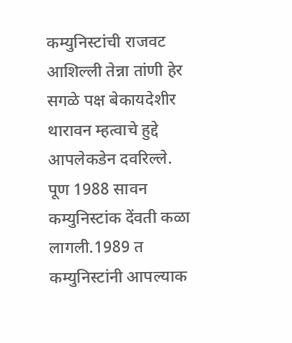कम्युनिस्टांची राजवट आशिल्ली तेन्ना तांणी हेर सगळे पक्ष बेकायदेशीर थारावन म्हत्वाचे हुद्दे आपलेकडेन दवरिल्ले. पूण 1988 सावन कम्युनिस्टांक देंवती कळा लागली.1989 त कम्युनिस्टांनी आपल्याक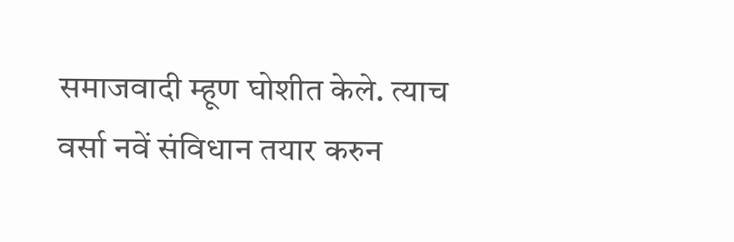समाजवादी म्हूण घोशीत केले. त्याच वर्सा नवें संविधान तयार करुन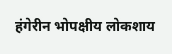हंगेरीन भोपक्षीय लोकशाय